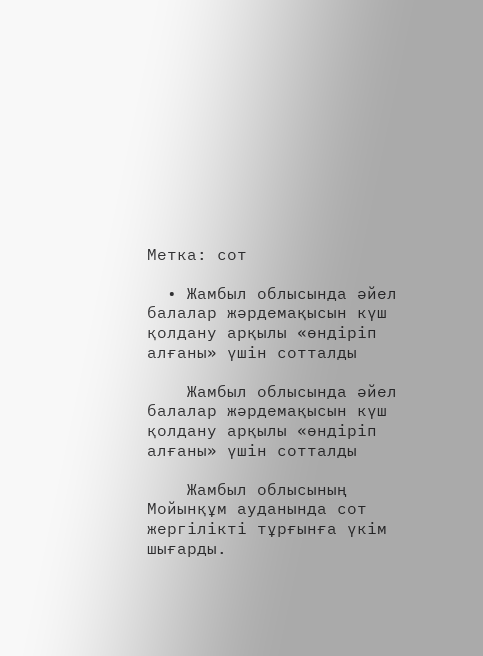Метка: сот

  • Жамбыл облысында әйел балалар жәрдемақысын күш қолдану арқылы «өндіріп алғаны» үшін сотталды

    Жамбыл облысында әйел балалар жәрдемақысын күш қолдану арқылы «өндіріп алғаны» үшін сотталды

    Жамбыл облысының Мойынқұм ауданында сот жергілікті тұрғынға үкім шығарды.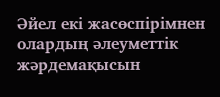Әйел екі жасөспірімнен олардың әлеуметтік жәрдемақысын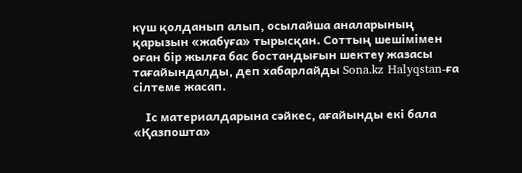күш қолданып алып, осылайша аналарының қарызын «жабуға» тырысқан. Соттың шешімімен оған бір жылға бас бостандығын шектеу жазасы тағайындалды, деп хабарлайды Sona.kz Halyqstan-ға сілтеме жасап.

    Іс материалдарына сәйкес, ағайынды екі бала «Қазпошта»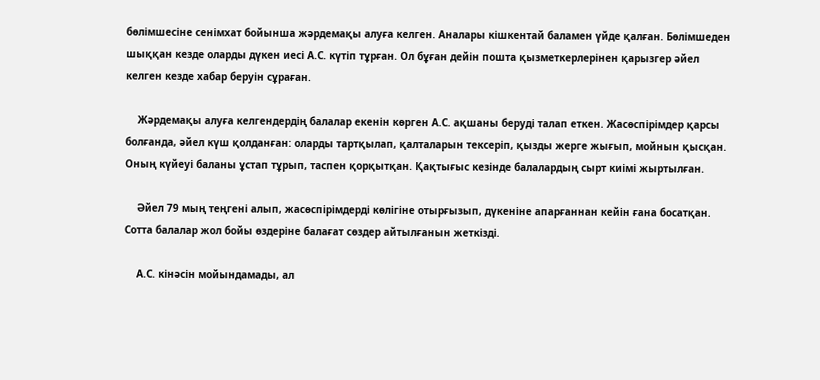бөлімшесіне сенімхат бойынша жәрдемақы алуға келген. Аналары кішкентай баламен үйде қалған. Бөлімшеден шыққан кезде оларды дүкен иесі А.С. күтіп тұрған. Ол бұған дейін пошта қызметкерлерінен қарызгер әйел келген кезде хабар беруін сұраған.

    Жәрдемақы алуға келгендердің балалар екенін көрген А.С. ақшаны беруді талап еткен. Жасөспірімдер қарсы болғанда, әйел күш қолданған: оларды тартқылап, қалталарын тексеріп, қызды жерге жығып, мойнын қысқан. Оның күйеуі баланы ұстап тұрып, таспен қорқытқан. Қақтығыс кезінде балалардың сырт киімі жыртылған.

    Әйел 79 мың теңгені алып, жасөспірімдерді көлігіне отырғызып, дүкеніне апарғаннан кейін ғана босатқан. Сотта балалар жол бойы өздеріне балағат сөздер айтылғанын жеткізді.

    А.С. кінәсін мойындамады, ал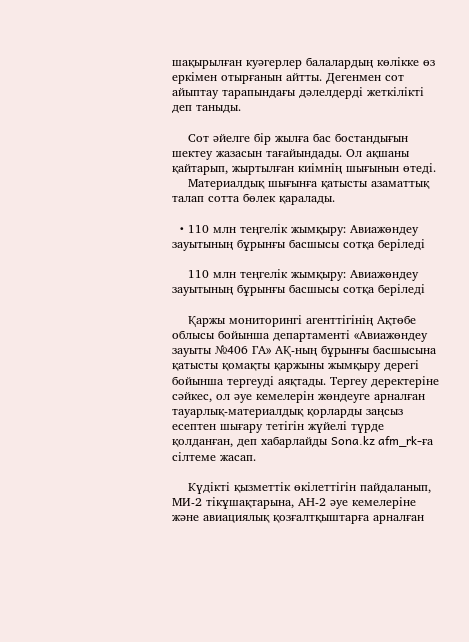шақырылған куәгерлер балалардың көлікке өз еркімен отырғанын айтты. Дегенмен сот айыптау тарапындағы дәлелдерді жеткілікті деп таныды.

    Сот әйелге бір жылға бас бостандығын шектеу жазасын тағайындады. Ол ақшаны қайтарып, жыртылған киімнің шығынын өтеді.
    Материалдық шығынға қатысты азаматтық талап сотта бөлек қаралады.

  • 110 млн теңгелік жымқыру: Авиажөндеу зауытының бұрынғы басшысы сотқа беріледі

    110 млн теңгелік жымқыру: Авиажөндеу зауытының бұрынғы басшысы сотқа беріледі

    Қаржы мониторингі агенттігінің Ақтөбе облысы бойынша департаменті «Авиажөндеу зауыты №406 ГА» АҚ-ның бұрынғы басшысына қатысты қомақты қаржыны жымқыру дерегі бойынша тергеуді аяқтады. Тергеу деректеріне сәйкес, ол әуе кемелерін жөндеуге арналған тауарлық-материалдық қорларды заңсыз есептен шығару тетігін жүйелі түрде қолданған, деп хабарлайды Sona.kz afm_rk-ға сілтеме жасап.

    Күдікті қызметтік өкілеттігін пайдаланып, МИ-2 тікұшақтарына, АН-2 әуе кемелеріне және авиациялық қозғалтқыштарға арналған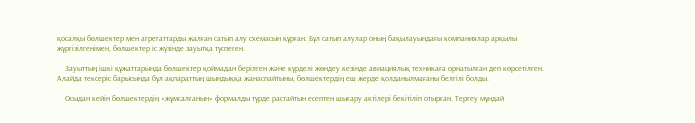қосалқы бөлшектер мен агрегаттарды жалған сатып алу схемасын құрған. Бұл сатып алулар оның бақылауындағы компаниялар арқылы жүргізілгенімен, бөлшектер іс жүзінде зауытқа түспеген.

    Зауыттың ішкі құжаттарында бөлшектер қоймадан берілген және күрделі жөндеу кезінде авиациялық техникаға орнатылған деп көрсетілген. Алайда тексеріс барысында бұл ақпараттың шындыққа жанаспайтыны, бөлшектердің еш жерде қолданылмағаны белгілі болды.

    Осыдан кейін бөлшектердің «жұмсалғанын» формалды түрде растайтын есептен шығару актілері бекітіліп отырған. Тергеу мұндай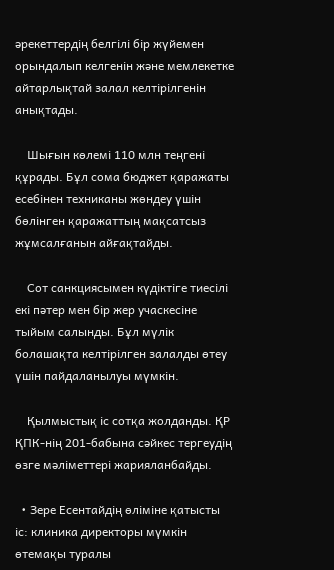әрекеттердің белгілі бір жүйемен орындалып келгенін және мемлекетке айтарлықтай залал келтірілгенін анықтады.

    Шығын көлемі 110 млн теңгені құрады. Бұл сома бюджет қаражаты есебінен техниканы жөндеу үшін бөлінген қаражаттың мақсатсыз жұмсалғанын айғақтайды.

    Сот санкциясымен күдіктіге тиесілі екі пәтер мен бір жер учаскесіне тыйым салынды. Бұл мүлік болашақта келтірілген залалды өтеу үшін пайдаланылуы мүмкін.

    Қылмыстық іс сотқа жолданды. ҚР ҚПК-нің 201-бабына сәйкес тергеудің өзге мәліметтері жарияланбайды.

  • Зере Есентайдің өліміне қатысты іс: клиника директоры мүмкін өтемақы туралы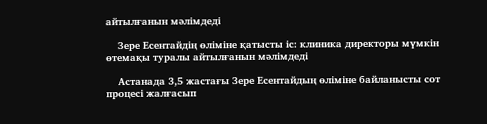айтылғанын мәлімдеді

    Зере Есентайдің өліміне қатысты іс: клиника директоры мүмкін өтемақы туралы айтылғанын мәлімдеді

    Астанада 3,5 жастағы Зере Есентайдың өліміне байланысты сот процесі жалғасып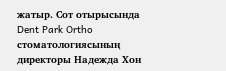жатыр. Сот отырысында Dent Park Ortho стоматологиясының директоры Надежда Хон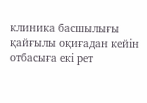клиника басшылығы қайғылы оқиғадан кейін отбасыға екі рет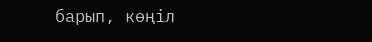барып, көңіл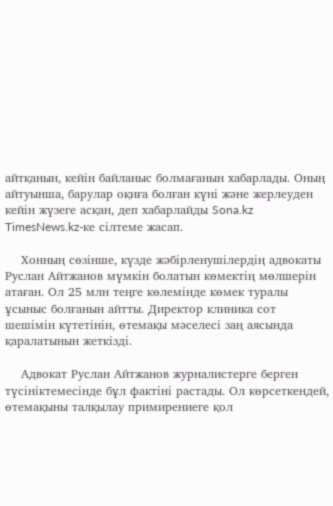айтқанын, кейін байланыс болмағанын хабарлады. Оның айтуынша, барулар оқиға болған күні және жерлеуден кейін жүзеге асқан, деп хабарлайды Sona.kz TimesNews.kz-ке сілтеме жасап.

    Хонның сөзінше, күзде жәбірленушілердің адвокаты Руслан Айтжанов мүмкін болатын көмектің мөлшерін атаған. Ол 25 млн теңге көлемінде көмек туралы ұсыныс болғанын айтты. Директор клиника сот шешімін күтетінін, өтемақы мәселесі заң аясында қаралатынын жеткізді.

    Адвокат Руслан Айтжанов журналистерге берген түсініктемесінде бұл фактіні растады. Ол көрсеткендей, өтемақыны талқылау примирениеге қол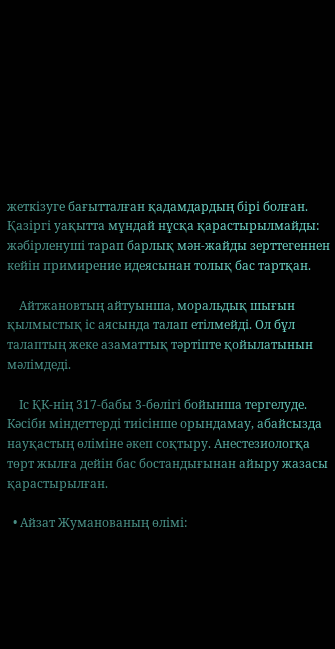жеткізуге бағытталған қадамдардың бірі болған. Қазіргі уақытта мұндай нұсқа қарастырылмайды: жәбірленуші тарап барлық мән-жайды зерттегеннен кейін примирение идеясынан толық бас тартқан.

    Айтжановтың айтуынша, моральдық шығын қылмыстық іс аясында талап етілмейді. Ол бұл талаптың жеке азаматтық тәртіпте қойылатынын мәлімдеді.

    Іс ҚК-нің 317-бабы 3-бөлігі бойынша тергелуде. Кәсіби міндеттерді тиісінше орындамау, абайсызда науқастың өліміне әкеп соқтыру. Анестезиологқа төрт жылға дейін бас бостандығынан айыру жазасы қарастырылған.

  • Айзат Жуманованың өлімі: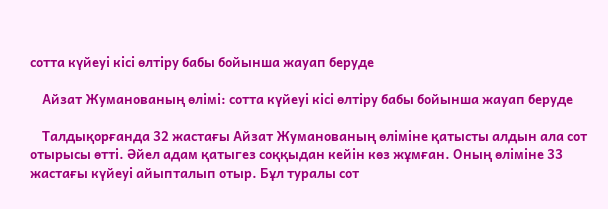сотта күйеуі кісі өлтіру бабы бойынша жауап беруде

    Айзат Жуманованың өлімі: сотта күйеуі кісі өлтіру бабы бойынша жауап беруде

    Талдықорғанда 32 жастағы Айзат Жуманованың өліміне қатысты алдын ала сот отырысы өтті. Әйел адам қатыгез соққыдан кейін көз жұмған. Оның өліміне 33 жастағы күйеуі айыпталып отыр. Бұл туралы сот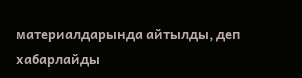материалдарында айтылды, деп хабарлайды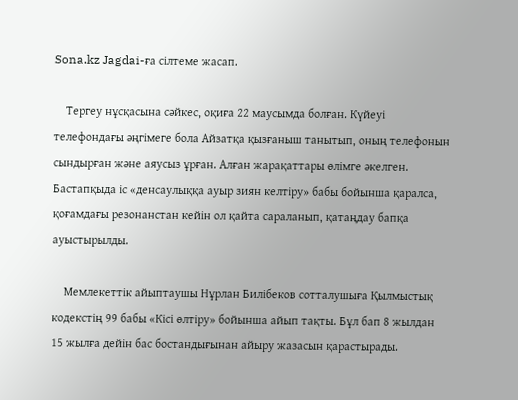Sona.kz Jagdai-ға сілтеме жасап.

    Тергеу нұсқасына сәйкес, оқиға 22 маусымда болған. Күйеуі телефондағы әңгімеге бола Айзатқа қызғаныш танытып, оның телефонын сындырған және аяусыз ұрған. Алған жарақаттары өлімге әкелген. Бастапқыда іс «денсаулыққа ауыр зиян келтіру» бабы бойынша қаралса, қоғамдағы резонанстан кейін ол қайта сараланып, қатаңдау бапқа ауыстырылды.

    Мемлекеттік айыптаушы Нұрлан Билібеков сотталушыға Қылмыстық кодекстің 99 бабы «Кісі өлтіру» бойынша айып тақты. Бұл бап 8 жылдан 15 жылға дейін бас бостандығынан айыру жазасын қарастырады.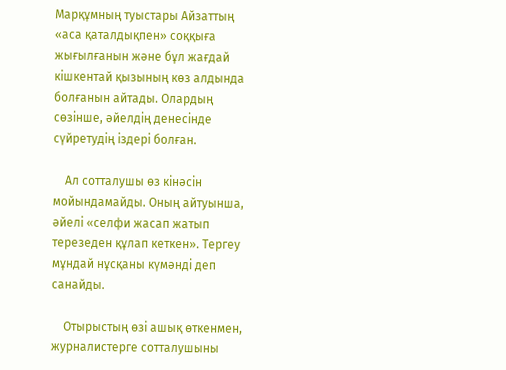Марқұмның туыстары Айзаттың «аса қаталдықпен» соққыға жығылғанын және бұл жағдай кішкентай қызының көз алдында болғанын айтады. Олардың сөзінше, әйелдің денесінде сүйретудің іздері болған.

    Ал сотталушы өз кінәсін мойындамайды. Оның айтуынша, әйелі «селфи жасап жатып терезеден құлап кеткен». Тергеу мұндай нұсқаны күмәнді деп санайды.

    Отырыстың өзі ашық өткенмен, журналистерге сотталушыны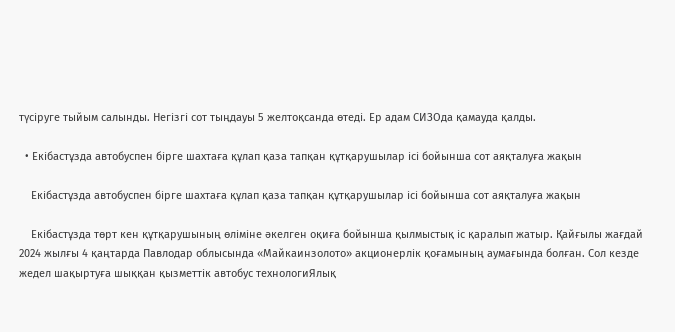түсіруге тыйым салынды. Негізгі сот тыңдауы 5 желтоқсанда өтеді. Ер адам СИЗОда қамауда қалды.

  • Екібастұзда автобуспен бірге шахтаға құлап қаза тапқан құтқарушылар ісі бойынша сот аяқталуға жақын

    Екібастұзда автобуспен бірге шахтаға құлап қаза тапқан құтқарушылар ісі бойынша сот аяқталуға жақын

    Екібастұзда төрт кен құтқарушының өліміне әкелген оқиға бойынша қылмыстық іс қаралып жатыр. Қайғылы жағдай 2024 жылғы 4 қаңтарда Павлодар облысында «Майкаинзолото» акционерлік қоғамының аумағында болған. Сол кезде жедел шақыртуға шыққан қызметтік автобус технологиЯлық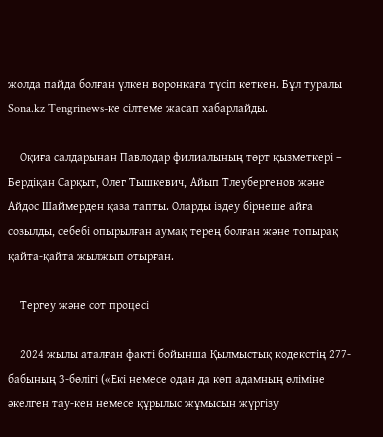жолда пайда болған үлкен воронкаға түсіп кеткен. Бұл туралы Sona.kz Tengrinews-ке сілтеме жасап хабарлайды.

    Оқиға салдарынан Павлодар филиалының төрт қызметкері – Бердіқан Сарқыт, Олег Тышкевич, Айып Тлеубергенов және Айдос Шаймерден қаза тапты. Оларды іздеу бірнеше айға созылды, себебі опырылған аумақ терең болған және топырақ қайта-қайта жылжып отырған.

    Тергеу және сот процесі

    2024 жылы аталған факті бойынша Қылмыстық кодекстің 277-бабының 3-бөлігі («Екі немесе одан да көп адамның өліміне әкелген тау-кен немесе құрылыс жұмысын жүргізу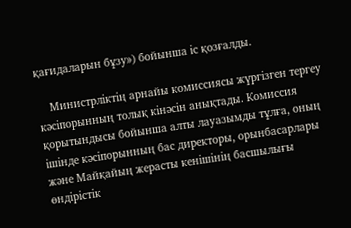қағидаларын бұзу») бойынша іс қозғалды.

    Министрліктің арнайы комиссиясы жүргізген тергеу кәсіпорынның толық кінәсін анықтады. Комиссия қорытындысы бойынша алты лауазымды тұлға, оның ішінде кәсіпорынның бас директоры, орынбасарлары және Майқайың жерасты кенішінің басшылығы өндірістік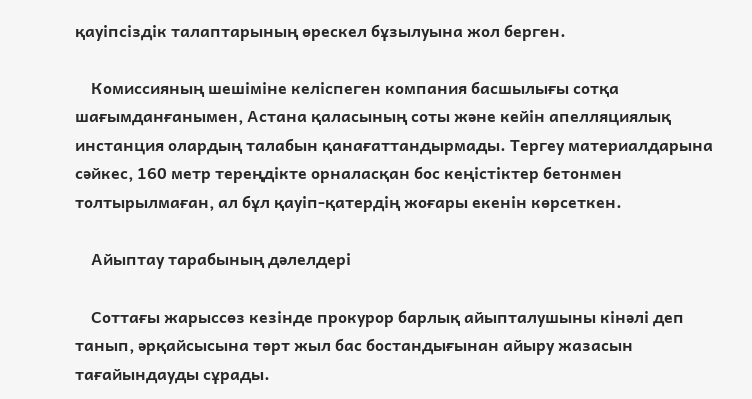қауіпсіздік талаптарының өрескел бұзылуына жол берген.

    Комиссияның шешіміне келіспеген компания басшылығы сотқа шағымданғанымен, Астана қаласының соты және кейін апелляциялық инстанция олардың талабын қанағаттандырмады. Тергеу материалдарына сәйкес, 160 метр тереңдікте орналасқан бос кеңістіктер бетонмен толтырылмаған, ал бұл қауіп-қатердің жоғары екенін көрсеткен.

    Айыптау тарабының дәлелдері

    Соттағы жарыссөз кезінде прокурор барлық айыпталушыны кінәлі деп танып, әрқайсысына төрт жыл бас бостандығынан айыру жазасын тағайындауды сұрады.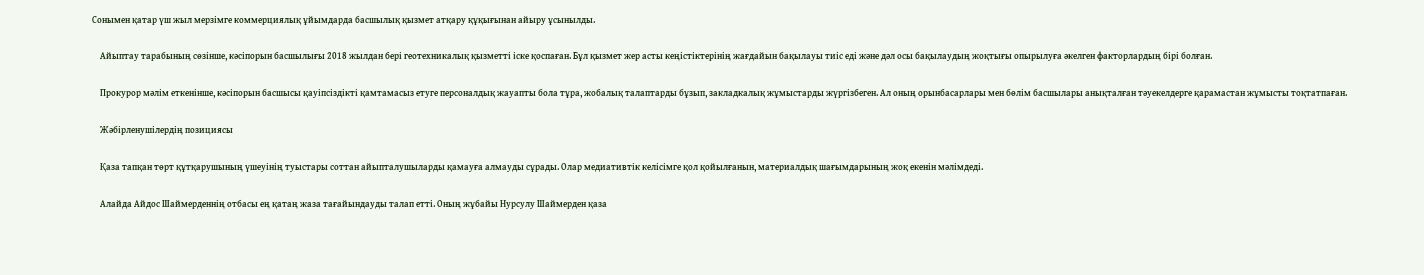Сонымен қатар үш жыл мерзімге коммерциялық ұйымдарда басшылық қызмет атқару құқығынан айыру ұсынылды.

    Айыптау тарабының сөзінше, кәсіпорын басшылығы 2018 жылдан бері геотехникалық қызметті іске қоспаған. Бұл қызмет жер асты кеңістіктерінің жағдайын бақылауы тиіс еді және дәл осы бақылаудың жоқтығы опырылуға әкелген факторлардың бірі болған.

    Прокурор мәлім еткенінше, кәсіпорын басшысы қауіпсіздікті қамтамасыз етуге персоналдық жауапты бола тұра, жобалық талаптарды бұзып, закладкалық жұмыстарды жүргізбеген. Ал оның орынбасарлары мен бөлім басшылары анықталған тәуекелдерге қарамастан жұмысты тоқтатпаған.

    Жәбірленушілердің позициясы

    Қаза тапқан төрт құтқарушының үшеуінің туыстары соттан айыпталушыларды қамауға алмауды сұрады. Олар медиативтік келісімге қол қойылғанын, материалдық шағымдарының жоқ екенін мәлімдеді.

    Алайда Айдос Шаймерденнің отбасы ең қатаң жаза тағайындауды талап етті. Оның жұбайы Нурсулу Шаймерден қаза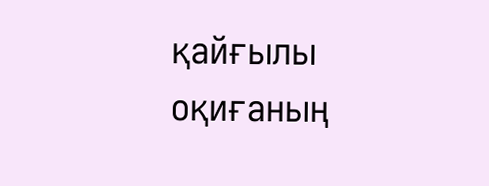қайғылы оқиғаның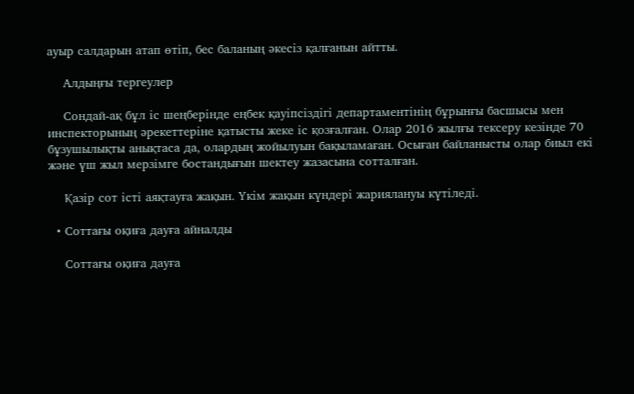ауыр салдарын атап өтіп, бес баланың әкесіз қалғанын айтты.

    Алдыңғы тергеулер

    Сондай-ақ бұл іс шеңберінде еңбек қауіпсіздігі департаментінің бұрынғы басшысы мен инспекторының әрекеттеріне қатысты жеке іс қозғалған. Олар 2016 жылғы тексеру кезінде 70 бұзушылықты анықтаса да, олардың жойылуын бақыламаған. Осыған байланысты олар биыл екі және үш жыл мерзімге бостандығын шектеу жазасына сотталған.

    Қазір сот істі аяқтауға жақын. Үкім жақын күндері жариялануы күтіледі.

  • Соттағы оқиға дауға айналды

    Соттағы оқиға дауға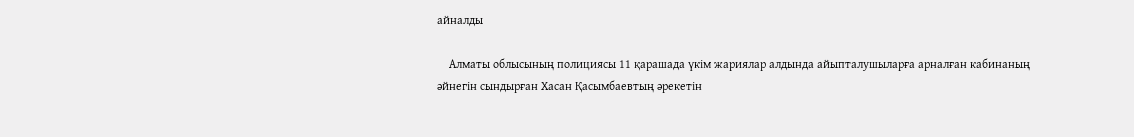айналды

    Алматы облысының полициясы 11 қарашада үкім жариялар алдында айыпталушыларға арналған кабинаның әйнегін сындырған Хасан Қасымбаевтың әрекетін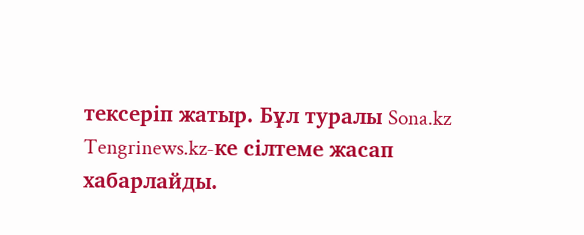тексеріп жатыр. Бұл туралы Sona.kz Tengrinews.kz-ке сілтеме жасап хабарлайды.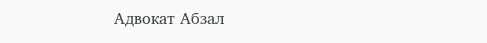Адвокат Абзал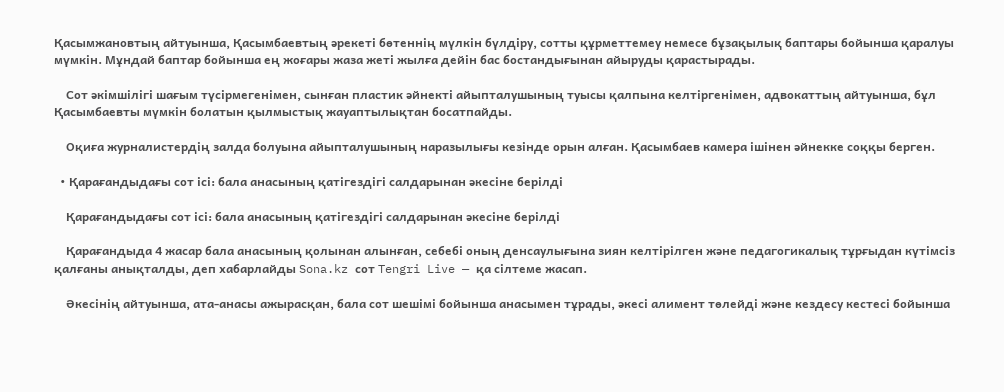Қасымжановтың айтуынша, Қасымбаевтың әрекеті бөтеннің мүлкін бүлдіру, сотты құрметтемеу немесе бұзақылық баптары бойынша қаралуы мүмкін. Мұндай баптар бойынша ең жоғары жаза жеті жылға дейін бас бостандығынан айыруды қарастырады.

    Сот әкімшілігі шағым түсірмегенімен, сынған пластик әйнекті айыпталушының туысы қалпына келтіргенімен, адвокаттың айтуынша, бұл Қасымбаевты мүмкін болатын қылмыстық жауаптылықтан босатпайды.

    Оқиға журналистердің залда болуына айыпталушының наразылығы кезінде орын алған. Қасымбаев камера ішінен әйнекке соққы берген.

  • Қарағандыдағы сот ісі: бала анасының қатігездігі салдарынан әкесіне берілді

    Қарағандыдағы сот ісі: бала анасының қатігездігі салдарынан әкесіне берілді

    Қарағандыда 4 жасар бала анасының қолынан алынған, себебі оның денсаулығына зиян келтірілген және педагогикалық тұрғыдан күтімсіз қалғаны анықталды, деп хабарлайды Sona.kz сот Tengri Live — қа сілтеме жасап.

    Әкесінің айтуынша, ата-анасы ажырасқан, бала сот шешімі бойынша анасымен тұрады, әкесі алимент төлейді және кездесу кестесі бойынша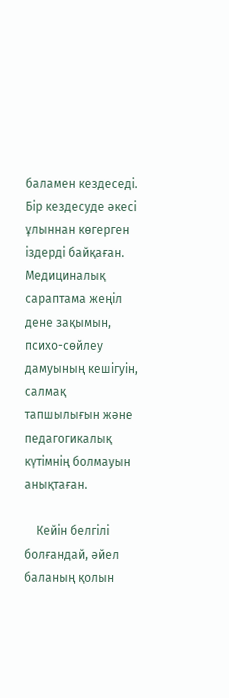баламен кездеседі. Бір кездесуде әкесі ұлыннан көгерген іздерді байқаған. Медициналық сараптама жеңіл дене зақымын, психо-сөйлеу дамуының кешігуін, салмақ тапшылығын және педагогикалық күтімнің болмауын анықтаған.

    Кейін белгілі болғандай, әйел баланың қолын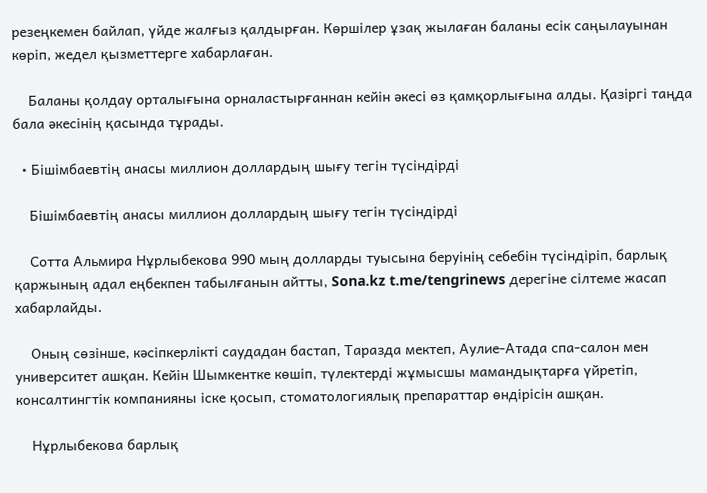резеңкемен байлап, үйде жалғыз қалдырған. Көршілер ұзақ жылаған баланы есік саңылауынан көріп, жедел қызметтерге хабарлаған.

    Баланы қолдау орталығына орналастырғаннан кейін әкесі өз қамқорлығына алды. Қазіргі таңда бала әкесінің қасында тұрады.

  • Бішімбаевтің анасы миллион доллардың шығу тегін түсіндірді

    Бішімбаевтің анасы миллион доллардың шығу тегін түсіндірді

    Сотта Альмира Нұрлыбекова 990 мың долларды туысына беруінің себебін түсіндіріп, барлық қаржының адал еңбекпен табылғанын айтты, Sona.kz t.me/tengrinews дерегіне сілтеме жасап хабарлайды.

    Оның сөзінше, кәсіпкерлікті саудадан бастап, Таразда мектеп, Аулие-Атада спа-салон мен университет ашқан. Кейін Шымкентке көшіп, түлектерді жұмысшы мамандықтарға үйретіп, консалтингтік компанияны іске қосып, стоматологиялық препараттар өндірісін ашқан.

    Нұрлыбекова барлық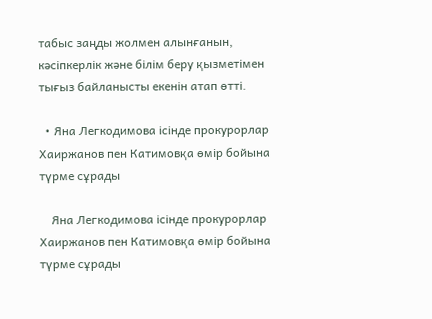табыс заңды жолмен алынғанын, кәсіпкерлік және білім беру қызметімен тығыз байланысты екенін атап өтті.

  • Яна Легкодимова ісінде прокурорлар Хаиржанов пен Катимовқа өмір бойына түрме сұрады

    Яна Легкодимова ісінде прокурорлар Хаиржанов пен Катимовқа өмір бойына түрме сұрады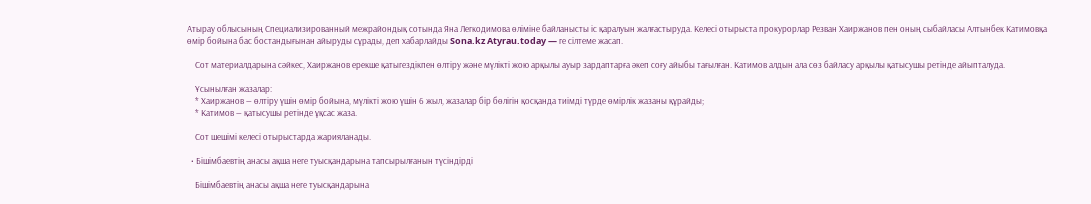Атырау облысының Специализированный межрайондық сотында Яна Легкодимова өліміне байланысты іс қаралуын жалғастыруда. Келесі отырыста прокурорлар Резван Хаиржанов пен оның сыбайласы Алтынбек Катимовқа өмір бойына бас бостандығынан айыруды сұрады, деп хабарлайды Sona.kz Atyrau.today — ге сілтеме жасап.

    Сот материалдарына сәйкес, Хаиржанов ерекше қатыгездікпен өлтіру және мүлікті жою арқылы ауыр зардаптарға әкеп соғу айыбы тағылған. Катимов алдын ала сөз байласу арқылы қатысушы ретінде айыпталуда.

    Ұсынылған жазалар:
    * Хаиржанов — өлтіру үшін өмір бойына, мүлікті жою үшін 6 жыл, жазалар бір бөлігін қосқанда тиімді түрде өмірлік жазаны құрайды;
    * Катимов — қатысушы ретінде ұқсас жаза.

    Сот шешімі келесі отырыстарда жарияланады.

  • Бішімбаевтің анасы ақша неге туысқандарына тапсырылғанын түсіндірді

    Бішімбаевтің анасы ақша неге туысқандарына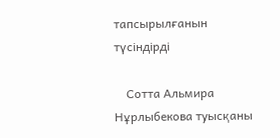тапсырылғанын түсіндірді

    Сотта Альмира Нұрлыбекова туысқаны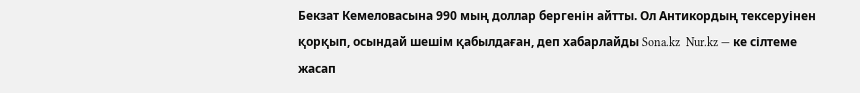Бекзат Кемеловасына 990 мың доллар бергенін айтты. Ол Антикордың тексеруінен қорқып, осындай шешім қабылдаған, деп хабарлайды Sona.kz  Nur.kz — ке сілтеме жасап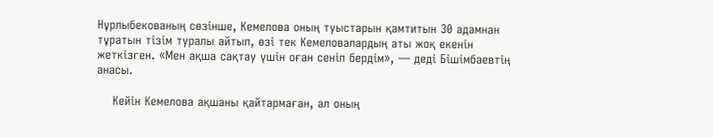Нұрлыбекованың сөзінше, Кемелова оның туыстарын қамтитын 30 адамнан тұратын тізім туралы айтып, өзі тек Кемеловалардың аты жоқ екенін жеткізген. «Мен ақша сақтау үшін оған сеніп бердім», — деді Бішімбаевтің анасы.

    Кейін Кемелова ақшаны қайтармаған, ал оның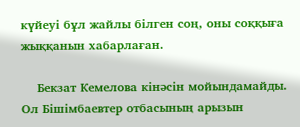күйеуі бұл жайлы білген соң, оны соққыға жыққанын хабарлаған.

    Бекзат Кемелова кінәсін мойындамайды. Ол Бішімбаевтер отбасының арызын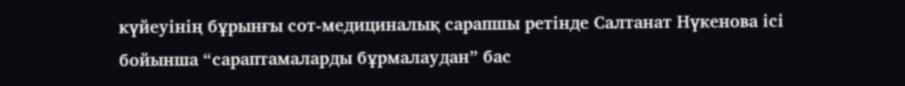күйеуінің бұрынғы сот-медициналық сарапшы ретінде Салтанат Нүкенова ісі бойынша “сараптамаларды бұрмалаудан” бас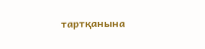тартқанына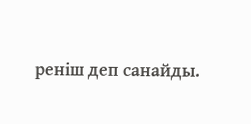реніш деп санайды.